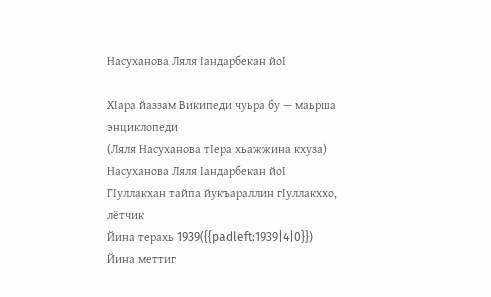Насуханова Ляля Ӏандарбекан йоӀ

ХӀара йаззам Википеди чуьра бу — маьрша энциклопеди
(Ляля Насуханова тӀера хьажжина кхуза)
Насуханова Ляля Ӏандарбекан йоӀ
ГӀуллакхан тайпа йукъараллин гӀуллакххо, лётчик
Йина терахь 1939({{padleft:1939|4|0}})
Йина меттиг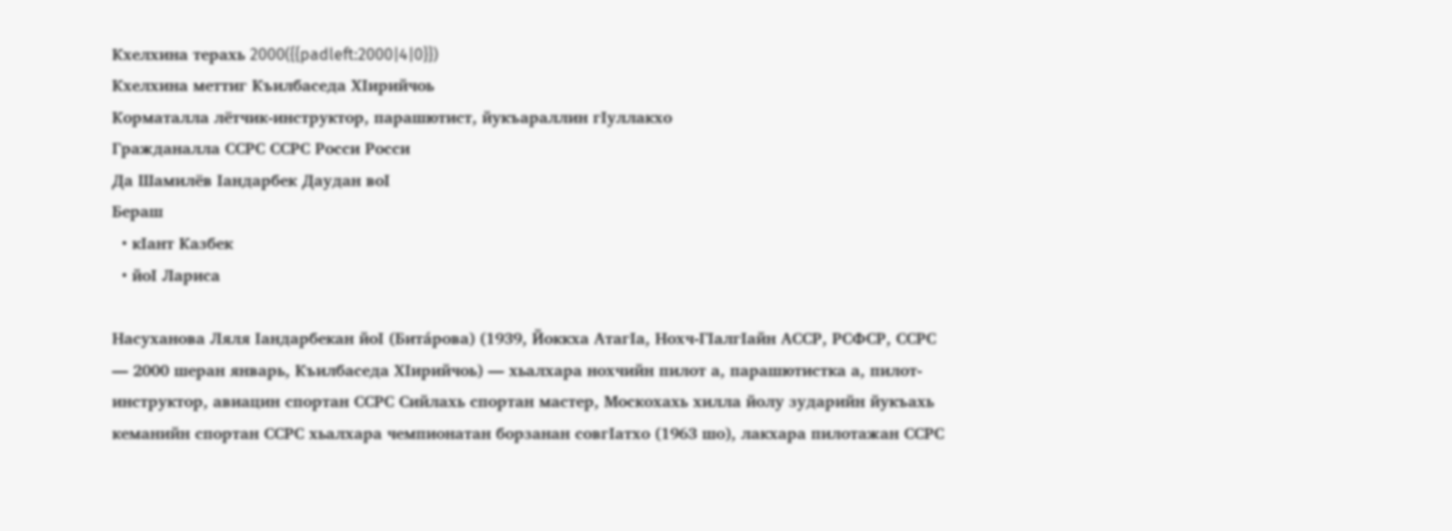Кхелхина терахь 2000({{padleft:2000|4|0}})
Кхелхина меттиг Къилбаседа ХӀирийчоь
Корматалла лётчик-инструктор, парашютист, йукъараллин гIуллакхо
Гражданалла ССРС ССРС Росси Росси
Да Шамилёв Ӏандарбек Даудан воӀ
Бераш
  • кӀант Казбек
  • йоӀ Лариcа

Насуханова Ляля Ӏандарбекан йоӀ (Бита́рова) (1939, Йоккха АтагIа, Нохч-ГӀалгӀайн АССР, РСФСР, ССРС — 2000 шеран январь, Къилбаседа ХӀирийчоь) — хьалхара нохчийн пилот а, парашютистка а, пилот-инструктор, авиацин спортан ССРС Сийлахь спортан мастер, Москохахь хилла йолу зударийн йукъахь кеманийн спортан ССРС хьалхара чемпионатан борзанан совгӀатхо (1963 шо), лакхара пилотажан ССРС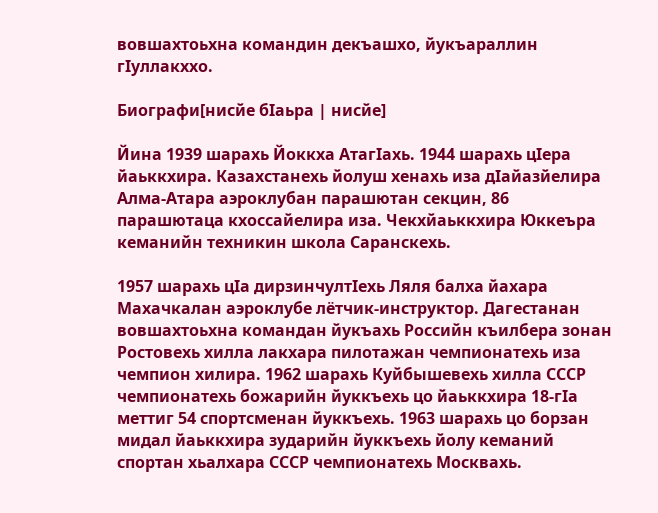вовшахтоьхна командин декъашхо, йукъараллин гӀуллакххо.

Биографи[нисйе бӀаьра | нисйе]

Йина 1939 шарахь Йоккха АтагIахь. 1944 шарахь цӀера йаьккхира. Казахстанехь йолуш хенахь иза дӀайазйелира Алма-Атара аэроклубан парашютан секцин, 86 парашютаца кхоссайелира иза. Чекхйаьккхира Юккеъра кеманийн техникин школа Саранскехь.

1957 шарахь цӀа дирзинчултӀехь Ляля балха йахара Махачкалан аэроклубе лётчик-инструктор. Дагестанан вовшахтоьхна командан йукъахь Российн къилбера зонан Ростовехь хилла лакхара пилотажан чемпионатехь иза чемпион хилира. 1962 шарахь Куйбышевехь хилла СССР чемпионатехь божарийн йуккъехь цо йаьккхира 18-гӀа меттиг 54 спортсменан йуккъехь. 1963 шарахь цо борзан мидал йаьккхира зударийн йуккъехь йолу кеманий спортан хьалхара СССР чемпионатехь Москвахь.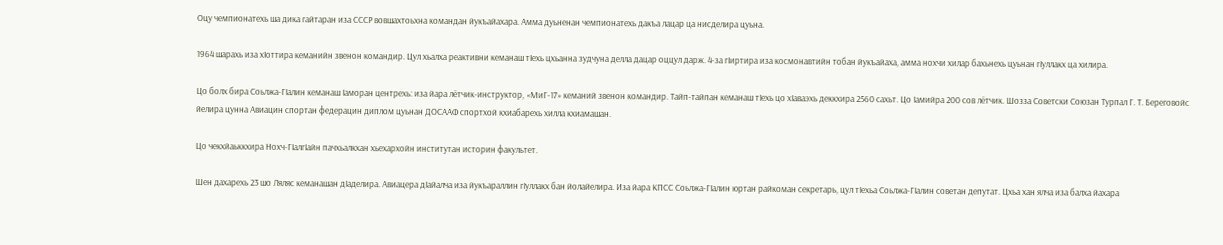Оцу чемпионатехь ша дика гайтаран иза СССР вовшахтоьхна командан йукъайахара. Амма дуьненан чемпионатехь дакъа лацар ца нисделира цуьна.

1964 шарахь иза хӀоттира кеманийн звенон командир. Цул хьалха реактивни кеманаш тӀехь цхьанна зудчуна делла дацар оццул дарж. 4-за гӀиртира иза космонавтийн тобан йукъайаха, амма нохчи хилар бахьнехь цуьнан гӀуллакх ца хилира.

Цо болх бира Соьлжа-ГӀалин кеманаш Ӏаморан центрехь: иза йара лётчик-инструктор, «МиГ-17» кеманий звенон командир. Тайп-тайпан кеманаш тӀехь цо хӀаваэхь деккхира 2560 сахьт. Цо Ӏамийра 200 сов лётчик. Шозза Советски Союзан Турпал Г. Т. Береговойс йелира цунна Авиацин спортан федерацин диплом цуьнан ДОСААФ спортхой кхиабарехь хилла кхиамашан.

Цо чекхйаьккхира Нохч-ГӀалгӀайн пачхьалкхан хьехархойн институтан историн факультет.

Шен дахарехь 23 шо Ляляс кеманашан дӀаделира. Авиацера дӀайалча иза йукъараллин гӀуллакх бан йолайелира. Иза йара КПСС Соьлжа-ГӀалин юртан райкоман секретарь, цул тӀехьа Соьлжа-ГӀалин советан депутат. Цхьа хан ялча иза балха йахара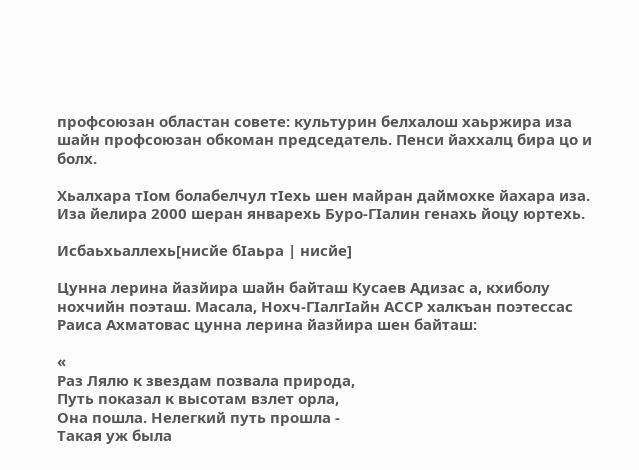профсоюзан областан совете: культурин белхалош хаьржира иза шайн профсоюзан обкоман председатель. Пенси йаххалц бира цо и болх.

Хьалхара тӀом болабелчул тӀехь шен майран даймохке йахара иза. Иза йелира 2000 шеран январехь Буро-ГӀалин генахь йоцу юртехь.

Исбаьхьаллехь[нисйе бӀаьра | нисйе]

Цунна лерина йазйира шайн байташ Кусаев Адизас а, кхиболу нохчийн поэташ. Масала, Нохч-ГӀалгӀайн АССР халкъан поэтессас Раиса Ахматовас цунна лерина йазйира шен байташ:

«
Раз Лялю к звездам позвала природа,
Путь показал к высотам взлет орла,
Она пошла. Нелегкий путь прошла -
Такая уж была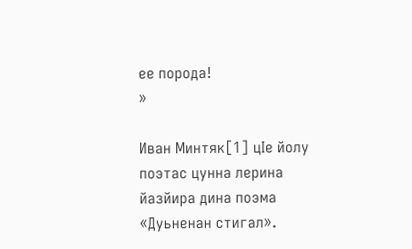ее порода!
»

Иван Минтяк[1] цӀе йолу поэтас цунна лерина йазйира дина поэма «Дуьненан стигал».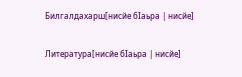Билгалдахарш[нисйе бӀаьра | нисйе]

Литература[нисйе бӀаьра | нисйе]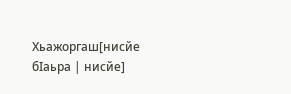Хьажоргаш[нисйе бӀаьра | нисйе]